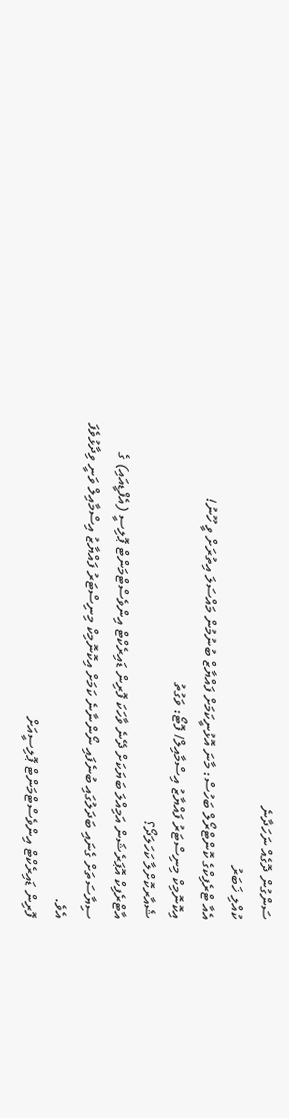ސަންގުން ދޮގެއް ނަހަދާނެ
ކުއްލި ޚަބަރު
އެއާ ޓްރެފިކްގެ ކޮންޓްރޯލް ބަހުސް: މާނަ އޮޅުނީކަމަށް ފައްޔާޒް ބުނުމުން މައްސަލަ އިތުރަށް ވީ ހޫނު!
އިކޮނޮމިކް މިނިސްޓަރު ފައްޔާޒު އިސްމާއިލް/ ފޮޓޯ: ވަގުތު
ޝެއާރކޮށްލާ ކަހަލަދޯ؟
އާޓްރެފިކް އޮޕަރެޝަން އަމިއްލަ ބަޔަކަށް ދޭނެ ވާހަކަ ފޮރިން ޑައިރެކްޓް އިންވެސްޓްމަންޓް ޕޮލިސީ (އެފްޑީއައި) ގެ ސިޔާސަތަށް ގެނައި ބަދަލުގައި ބުނެފައި ނޯންނާނެ ކަމަށް އިކޮނޮމިކް މިނިސްޓަރު ފައްޔާޒު އިސްމާއިލް ވަނީ ވިދާޅުވެފަ އެވެ.
ފޮރިން ޑައިރެކްޓް އިންވެސްޓްމަންޓް ޕޮލިސީއަށް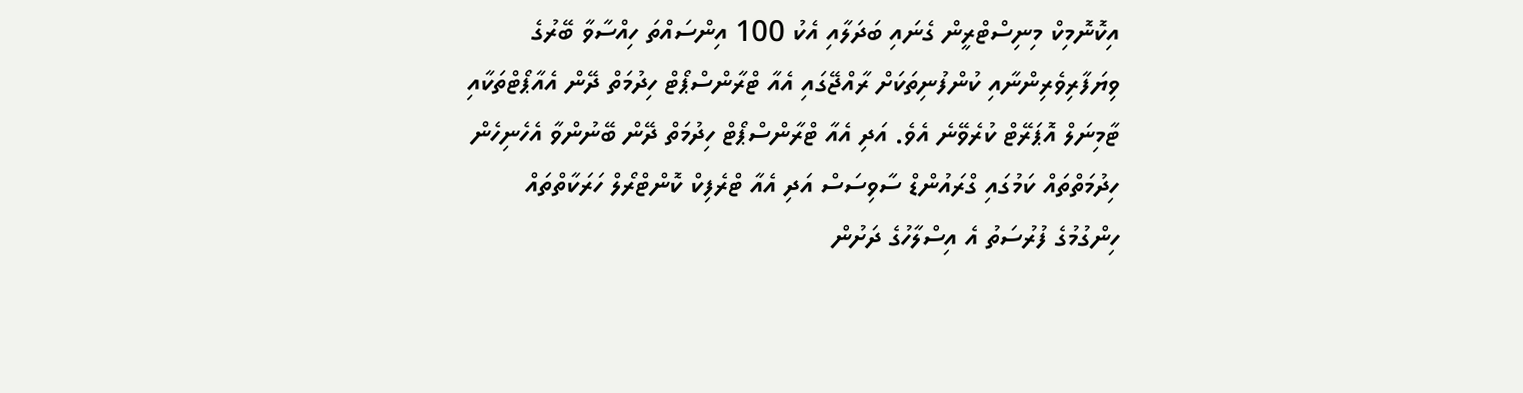އިކޮނޮމިކް މިނިސްޓްރީން ގެނައި ބަދަލާއި އެކު 100 އިންސައްތަ ހިއްސާވާ ބޭރުގެ ވިޔަފާރިވެރިންނާއި ކުންފުނިތަކަށް ރާއްޖޭގައި އެއާ ޓްރާންސްޕޯޓް ހިދުމަތް ދޭން އެއާޕޯޓްތަކާއި ޓާމިނަލް އޮޕަރޭޓް ކުރެވޭނެ އެވެ. އަދި އެއާ ޓްރާންސްޕޯޓް ހިދުމަތް ދޭން ބޭނުންވާ އެހެނިހެން ހިދުމަތްތައް ކަމުގައި ގްރައުންޑް ސާވިސަސް އަދި އެއާ ޓްރެފިކް ކޮންޓްރޯލް ހަރަކާތްތައް ހިންގުމުގެ ފުރުސަތު އެ އިސްލާހުގެ ދަށުން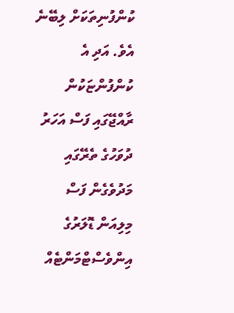ކުންފުނިތަކަށް ލިބޭނެ އެވެ. އަދި އެ ކުންފުންޏަކުން ރާއްޖޭގައި ފަސް އަހަރު ދުވަހުގެ ތެރޭގައި މަދުވެގެން ފަސް މިލިއަން ޑޮލަރުގެ އިންވެސްޓްމަންޓެއް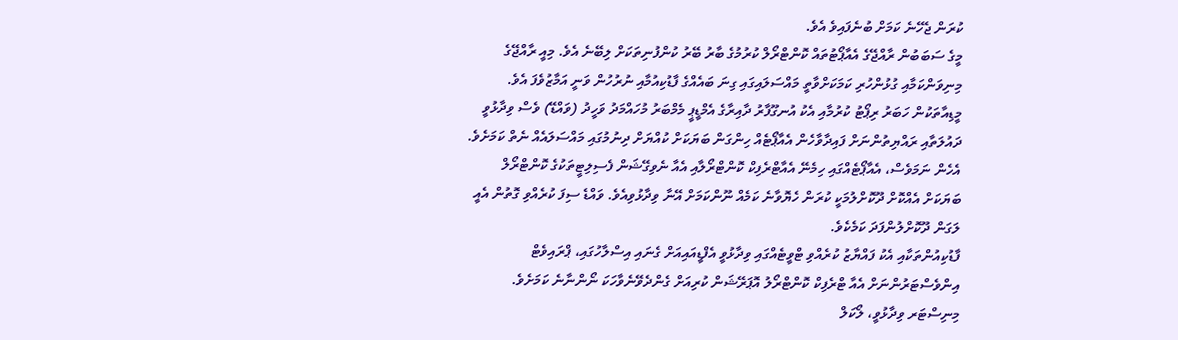ކުރަން ޖެހޭނެ ކަމަށް ބުނެފައިވެ އެވެ.
މީގެ ސަބަބުން ރާއްޖޭގެ އެއާޕޯޓުތައް ކޮންޓްރޯލް ކުރުމުގެ ބާރު ބޭރު ކުންފުނިތަކަށް ލިބޭނެ އެވެ. މިއީ ރާއްޖޭގެ މިނިވަންކަމާއި ގުޅުންހުރި ކަމަކަށްވާތީ މައްސަލައިގައި ގިނަ ބައެއްގެ ފާޑުކިއުމާއި ނުރުހުން ވަނީ އަމާޒުވެފަ އެވެ.
މީޑިއާތަކުން ހަބަރު ރިޕޯޓު ކުރުމާއި އެކު އުނގޫފާރު ދާއިރާގެ އެމްޑީޕީ މެމްބަރު މުހައްމަދު ވަހީދު (ވައްޑޭ) ވެސް ވިދާޅުވީ ދައުލަތާއި ރައްޔިތުންނަށް ފައިދާވާހެން އެއާޕޯޓެއް ހިންގަން ބަޔަކަށް ކުއްޔަށް ދިނުމުގައި މައްސަލައެއް ނެތް ކަމަށެވެ. އެހެން ނަމަވެސް، އެއާޕޯޓެއްގައި ހިމެނޭ އެއާޓްރެފިކް ކޮންޓްރޯލާއި އެއާ ނެވިގޭޝަން ފެސިލިޓީތަކުގެ ކޮންޓްރޯލް ބަޔަކަށް އެއްކޮށް ދޫކޮށްލުމަކީ ކުރަން ހެޔޮވާނެ ކަމެއް ނޫންކަމަށް އޭނާ ވިދާޅުވިއެވެ. ވައްޑެ ސިފަ ކުރެއްވި ގޮތުން އެއީ ލަގަން ދޫކޮށްލުންފަދަ ކަމެކެވެ.
ފާޑުކިއުންތަކާއި އެކު ފައްޔާޒު ކުރެއްވި ޓްވީޓެއްގައި ވިދާޅުވީ އެފްޑީއައިއަށް ގެނައި އިސްލާހުގައި، ޕްރައިވެޓް އިންވެސްޓަރުންނަށް އެއާ ޓްރެފިކް ކޮންޓްރޯލު އޮޕަރޭޝަން ކުރިއަށް ގެންދެވޭނެވާހަކަ ނޯންނާނެ ކަމަށެވެ. މިނިސްޓަރ ވިދާޅުވީ، ލޯކަލް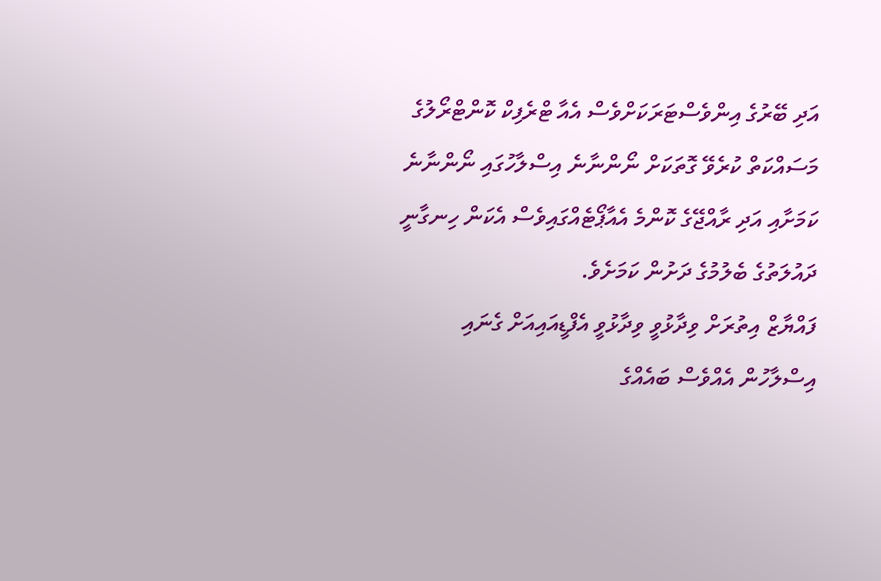އަދި ބޭރުގެ އިންވެސްޓަރަކަށްވެސް އެއާ ޓްރެފިކް ކޮންޓްރޯލުގެ މަސައްކަތް ކުރެވޭ ގޮތަކަށް ނޯންނާނެ އިސްލާހުގައި ނޯންނާނެ ކަމަށާއި އަދި ރާއްޖޭގެ ކޮންމެ އެއާޕޯޓެއްގައިވެސް އެކަން ހިނގާނީ ދައުލަތުގެ ބެލުމުގެ ދަށުން ކަމަށެވެ.
ފައްޔާޒް އިތުރަށް ވިދާޅުވީ ވިދާޅުވީ އެފްޑީއައިއަށް ގެނައި އިސްލާހުން އެއްވެސް ބައެއްގެ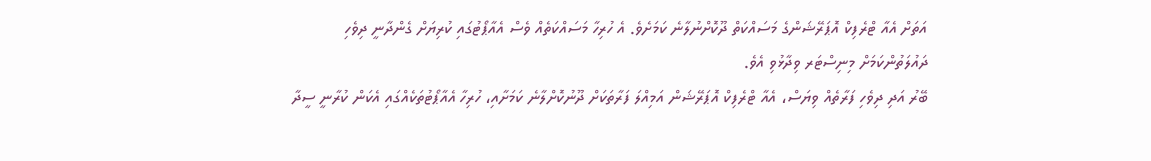އަތަށް އެއާ ޓްރެފިކް އޮޕަރޭޝަންގެ މަސައްކަތް ދޫކޮށްނުލާނެ ކަމަށެވެ. އެ ހުރިހާ މަސައްކަތެއް ވެސް އެއާޕޯޓުގައި ކުރިޔަށް ގެންދާނީ ދިވެހި ދައުލަތުންކަމަށް މިނިސްޓަރ ވިދާޅުވި އެވެ.
ބޭރު އަދި ދިވެހި ފަރާތެއް ވިޔަސް، އެއާ ޓްރެފިކް އޮޕަރޭޝަން އަމިއްލަ ފަރާތަކަށް ދޫނުކޮށްލާނެ ކަމަށާއި، ހުރިހާ އެއާޕޯޓުތަކެއްގައި އެކަން ކުރާނީ ސީދާ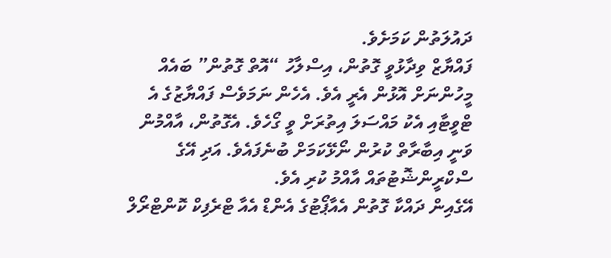ދައުލަތުން ކަމަށެވެ.
ފައްޔާޒް ވިދާޅުވީ ގޮތުން، އިސްލާހު “އޮތް ގޮތުން” ބައެއް މީހުންނަށް އޮޅުން އެރީ އެވެ. އެހެން ނަމަވެސް ފައްޔާޒުގެ އެ ޓްވީޓާއި އެކު މައްސަލަ އިތުރަށް ވީ ގޯހެވެ. އެގޮތުން، އާއްމުން ވަނީ އިބާރާތް ކުރުން ނޯޅޭކަމަށް ބުނެފައެވެ. އަދި އޭގެ ސްކްރީންޝޮޓުތައް އާއްމު ކުރި އެވެ.
އޭގެއިން ދައްކާ ގޮތުން އެއާޕޯޓުގެ އެންޑް އެއާ ޓްރެފިކް ކޮންޓްރޯލް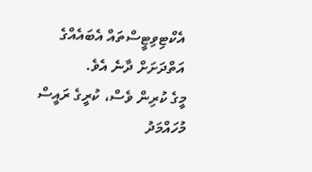އެކްޓިވިޓީސްތައް އެބައެއްގެ އަތްދަށަށް ދާނެ އެވެ.
މީގެ ކުރިން ވެސް، ކުރީގެ ރައީސް މުހައްމަދު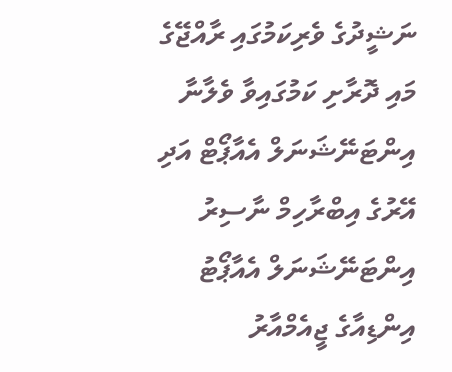ނަޝީދުގެ ވެރިކަމުގައި ރާއްޖޭގެ މައި ދޮރާށި ކަމުގައިވާ ވެލާނާ އިންޓަނޭޝަނަލް އެއާޕޯޓް އަދި އޭރުގެ އިބްރާހިމް ނާސިރު އިންޓަނޭޝަނަލް އެއާޕޯޓު އިންޑިއާގެ ޖީއެމްއާރު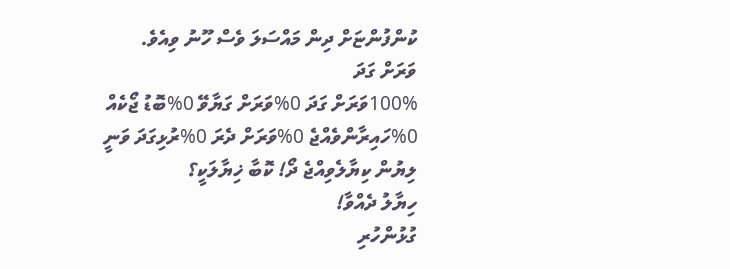ކުންފުންޏަށް ދިން މައްސަލަ ވެސް ހޫނު ވިއެވެ.
ވަރަށް ގަދަ
100%ވަރަށް ގަދަ 0%ވަރަށް ގަޔާވޭ 0%ބޮޑު ޖޯކެއް 0%ހައިރާންވެއްޖެ 0%ވަރަށް ދެރަ 0%ރުޅިގަދަ ވަނީ
ލިޔުން ކިޔާލެވިއްޖެ ދޯ! ކޮބާ ޚިޔާލަކީ؟
ހިޔާލު ދެއްވާ!
ގުޅުންހުރި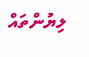ލިޔުންތައް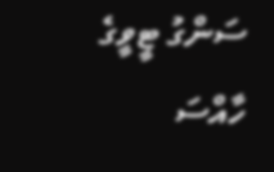ސަންގު ޓީވީގެ ހާއްސަ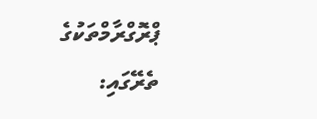ޕްރޮގްރާމްތަކުގެ ތެރޭގައި: